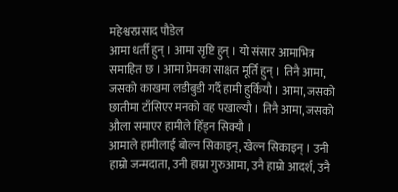महेश्वरप्रसाद पौडेल
आमा धर्ती हुन् । आमा सृष्टि हुन् । यो संसार आमाभित्र समाहित छ । आमा प्रेमका साक्षत मूर्ति हुन् । तिनै आमा, जसको काखमा लडीबुडी गर्दै हामी हुर्कियौ । आमा, जसको छातीमा टाँसिएर मनको वह पखाल्यौ । तिनै आमा, जसको औला समाएर हामीले हिँड्न सिक्यौ ।
आमाले हामीलाई बोल्न सिकाइन्, खेल्न सिकाइन् । उनी हाम्रो जन्मदाता, उनी हाम्रा गुरुआमा, उनै हाम्रो आदर्श, उनै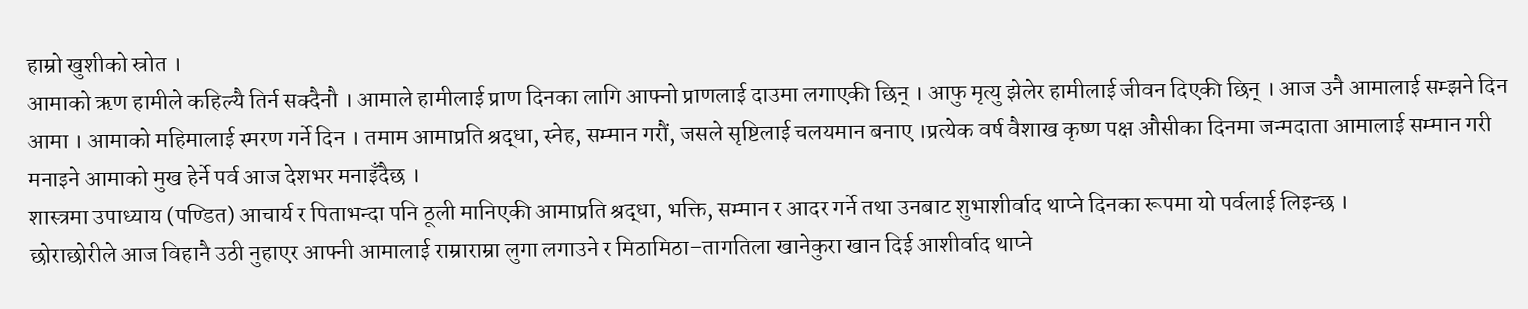हाम्रो खुशीको स्रोत ।
आमाको ऋण हामीले कहिल्यै तिर्न सक्दैनौ । आमाले हामीलाई प्राण दिनका लागि आफ्नो प्राणलाई दाउमा लगाएकी छिन् । आफु मृत्यु झेलेर हामीलाई जीवन दिएकी छिन् । आज उनै आमालाई सम्झने दिन आमा । आमाको महिमालाई स्मरण गर्ने दिन । तमाम आमाप्रति श्रद्धा, स्नेह, सम्मान गरौं, जसले सृष्टिलाई चलयमान बनाए ।प्रत्येक वर्ष वैशाख कृष्ण पक्ष औसीका दिनमा जन्मदाता आमालाई सम्मान गरी मनाइने आमाको मुख हेर्ने पर्व आज देशभर मनाइँदैछ ।
शास्त्रमा उपाध्याय (पण्डित) आचार्य र पिताभन्दा पनि ठूली मानिएकी आमाप्रति श्रद्धा, भक्ति, सम्मान र आदर गर्ने तथा उनबाट शुभाशीर्वाद थाप्ने दिनका रूपमा यो पर्वलाई लिइन्छ ।
छोराछोरीले आज विहानै उठी नुहाएर आफ्नी आमालाई राम्राराम्रा लुगा लगाउने र मिठामिठा–तागतिला खानेकुरा खान दिई आशीर्वाद थाप्ने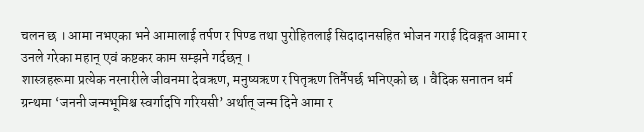चलन छ । आमा नभएका भने आमालाई तर्पण र पिण्ड तथा पुरोहितलाई सिदादानसहित भोजन गराई दिवङ्गत आमा र उनले गरेका महान् एवं कष्टकर काम सम्झने गर्दछन् ।
शास्त्रहरूमा प्रत्येक नरनारीले जीवनमा देवऋण, मनुष्यऋण र पितृऋण तिर्नैपर्छ भनिएको छ । वैदिक सनातन धर्म ग्रन्थमा ‘जननी जन्मभूमिश्च स्वर्गादपि गरियसी’ अर्थात् जन्म दिने आमा र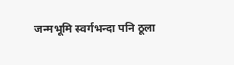जन्मभूमि स्वर्गभन्दा पनि ठूला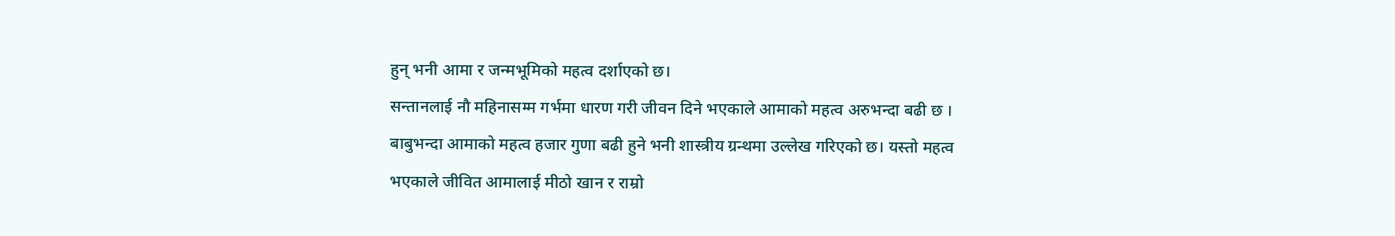हुन् भनी आमा र जन्मभूमिको महत्व दर्शाएको छ।
सन्तानलाई नौ महिनासम्म गर्भमा धारण गरी जीवन दिने भएकाले आमाको महत्व अरुभन्दा बढी छ । बाबुभन्दा आमाको महत्व हजार गुणा बढी हुने भनी शास्त्रीय ग्रन्थमा उल्लेख गरिएको छ। यस्तो महत्व भएकाले जीवित आमालाई मीठो खान र राम्रो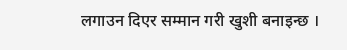लगाउन दिएर सम्मान गरी खुशी बनाइन्छ ।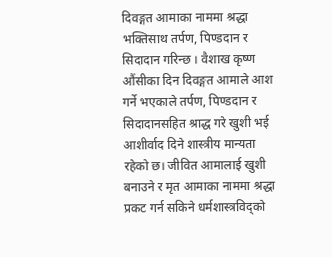दिवङ्गत आमाका नाममा श्रद्धा भक्तिसाथ तर्पण, पिण्डदान र सिदादान गरिन्छ । वैशाख कृष्ण औंसीका दिन दिवङ्गत आमाले आश गर्ने भएकाले तर्पण, पिण्डदान र सिदादानसहित श्राद्ध गरे खुशी भई आशीर्वाद दिने शास्त्रीय मान्यता रहेको छ। जीवित आमालाई खुशी बनाउने र मृत आमाका नाममा श्रद्धा प्रकट गर्न सकिने धर्मशास्त्रविद्को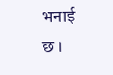भनाई छ ।